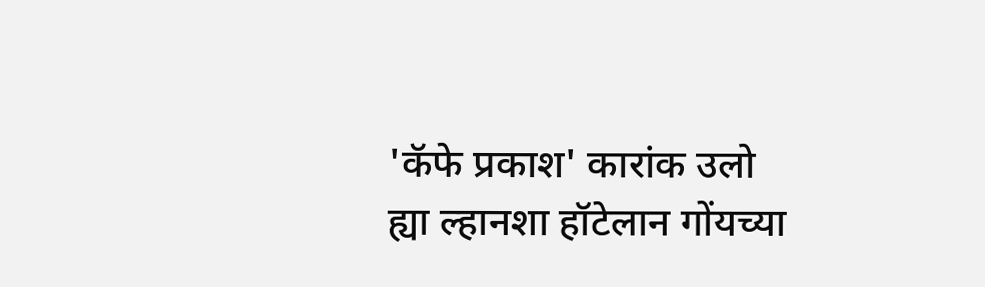'कॅफे प्रकाश' कारांक उलो
ह्या ल्हानशा हॉटेलान गोंयच्या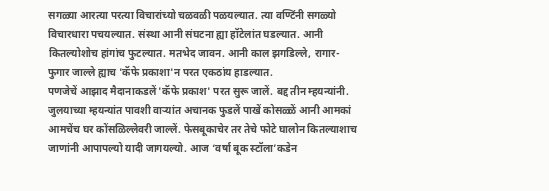सगळ्या आरत्या परत्या विचारांच्यो चळवळी पळयल्यात. त्या वण्टिंनी सगळ्यो विचारधारा पचयल्यात. संस्था आनी संघटना ह्या हॉटेलांत घडल्यात. आनी कितल्योशोच हांगांच फुटल्यात. मतभेद जावन. आनी काल झगडिल्ले, रागार-फुगार जाल्ले ह्याच 'कॅफे प्रकाशा'न परत एकठांय हाडल्यात.
पणजेचें आझाद मैदानाकडलें 'कॅफे प्रकाश' परत सुरू जालें. बद्द तीन म्हयन्यांनी. जुलयाच्या म्हयन्यांत पावशी वाऱ्यांत अचानक फुडलें पाखें कोसळ्ळें आनी आमकां आमचेंच घर कोंसळिल्लेवरी जाल्लें. फेसबूकाचेर तर तेचे फोटे घालोन कितल्याशाच जाणांनी आपापल्यो यादी जागयल्यो. आज ‘वर्षा बूक स्टॉला’कडेन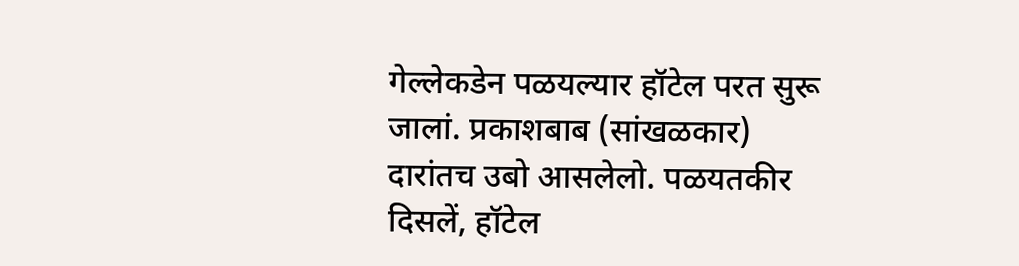गेल्लेकडेन पळयल्यार हॉटेल परत सुरू जालां. प्रकाशबाब (सांखळकार) दारांतच उबो आसलेलो. पळयतकीर दिसलें, हॉटेल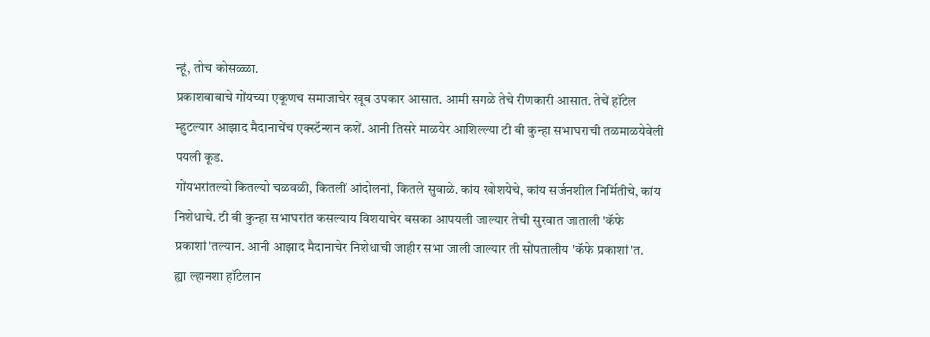न्हूं, तोच कोसळ्ळा.
प्रकाशबाबाचे गोंयच्या एकूणच समाजाचेर खूब उपकार आसात. आमी सगळे तेचे रीणकारी आसात. तेचें हॉटेल म्हुटल्यार आझाद मैदानाचेंच एक्स्टॅन्शन कशें. आनी तिसरे माळयेर आशिल्ल्या टी बी कुन्हा सभाघराची तळमाळयेवेली पयली कूड.
गोंयभरांतल्यो कितल्यो चळवळी, कितलीं आंदोलनां, कितले सुवाळे. कांय खोशयेचे, कांय सर्जनशील निर्मितीचे, कांय निशेधाचे. टी बी कुन्हा सभाघरांत कसल्याय विशयाचेर बसका आपयली जाल्यार तेची सुरवात जाताली 'कॅफे प्रकाशां'तल्यान. आनी आझाद मैदानाचेर निशेधाची जाहीर सभा जाली जाल्यार ती सोंपतालीय 'कॅफे प्रकाशां'त.
ह्या ल्हानशा हॉटेलान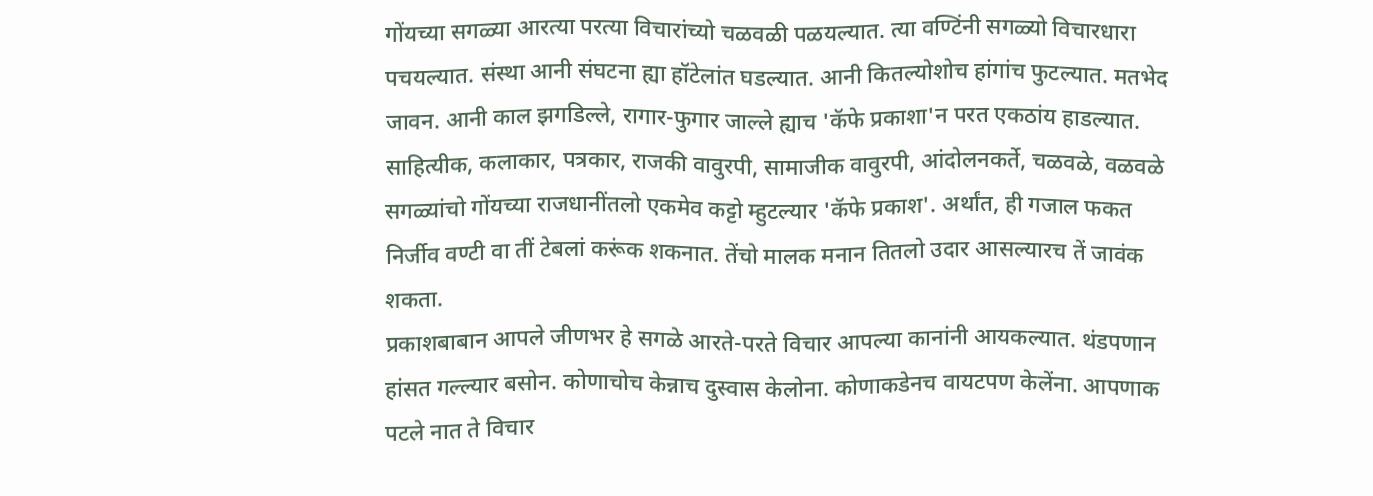गोंयच्या सगळ्या आरत्या परत्या विचारांच्यो चळवळी पळयल्यात. त्या वण्टिंनी सगळ्यो विचारधारा पचयल्यात. संस्था आनी संघटना ह्या हॉटेलांत घडल्यात. आनी कितल्योशोच हांगांच फुटल्यात. मतभेद जावन. आनी काल झगडिल्ले, रागार-फुगार जाल्ले ह्याच 'कॅफे प्रकाशा'न परत एकठांय हाडल्यात.
साहित्यीक, कलाकार, पत्रकार, राजकी वावुरपी, सामाजीक वावुरपी, आंदोलनकर्ते, चळवळे, वळवळे सगळ्यांचो गोंयच्या राजधानींतलो एकमेव कट्टो म्हुटल्यार 'कॅफे प्रकाश'. अर्थांत, ही गजाल फकत निर्जीव वण्टी वा तीं टेबलां करूंक शकनात. तेंचो मालक मनान तितलो उदार आसल्यारच तें जावंक शकता.
प्रकाशबाबान आपले जीणभर हे सगळे आरते-परते विचार आपल्या कानांनी आयकल्यात. थंडपणान हांसत गल्ल्यार बसोन. कोणाचोच केन्नाच दुस्वास केलोना. कोणाकडेनच वायटपण केलेंना. आपणाक पटले नात ते विचार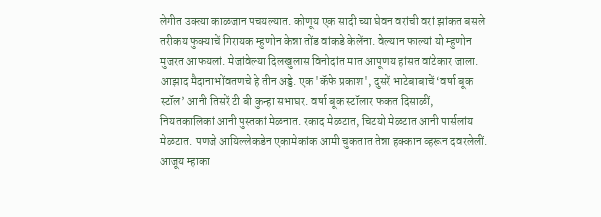लेगीत उक्त्या काळजान पचयल्यात. कोणूय एक सादी च्या घेवन वरांची वरां झांकत बसले तरीकय फुक्याचें गिरायक म्हुणोन केन्ना तोंड वांकडे केलेंना. वेल्यान फाल्यां यो म्हुणोन मुजरत आफयलां. मेजांवेल्या दिलखुलास विनोदांत मात आपूणय हांसत वांटेकार जाला.
आझाद मैदानाभोंवतणचे हे तीन अड्डे. एक 'कॅफे प्रकाश', दुसरें भाटेबाबाचें ‘वर्षा बूक स्टॉल’ आनी तिसरें टी बी कुन्हा सभाघर. वर्षा बूक स्टॉलार फकत दिसाळीं, नियतकालिकां आनी पुस्तकां मेळनात. रकाद मेळटात, चिटयो मेळटात आनी पार्सलांय मेळटात. पणजे आयिल्लेकडेन एकामेकांक आमी चुकतात तेन्ना हक्कान व्हरून दवरलेलीं. आजूय म्हाका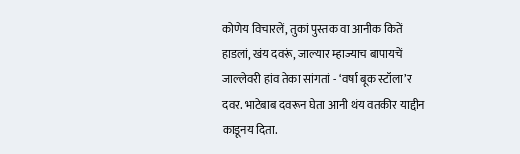कोणेय विचारलें, तुकां पुस्तक वा आनीक कितें हाडलां, खंय दवरूं, जाल्यार म्हाज्याच बापायचें जाल्लेवरी हांव तेका सांगतां - ‘वर्षा बूक स्टॉला’र दवर. भाटेबाब दवरून घेता आनी थंय वतकीर याद्दीन काडूनय दिता.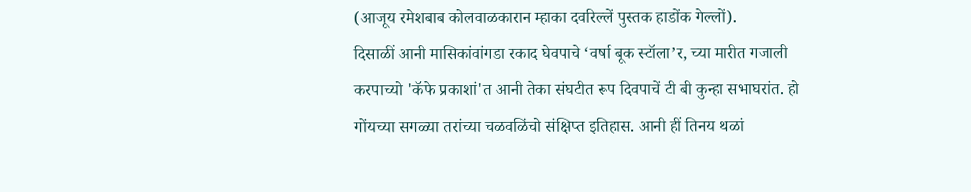(आजूय रमेशबाब कोलवाळकारान म्हाका दवरिल्लें पुस्तक हाडोंक गेल्लों).
दिसाळीं आनी मासिकांवांगडा रकाद घेवपाचे ‘वर्षा बूक स्टॉला’र, च्या मारीत गजाली करपाच्यो 'कॅफे प्रकाशां'त आनी तेका संघटीत रूप दिवपाचें टी बी कुन्हा सभाघरांत. हो गोंयच्या सगळ्या तरांच्या चळवळिंचो संक्षिप्त इतिहास. आनी हीं तिनय थळां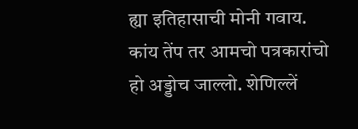ह्या इतिहासाची मोनी गवाय.
कांय तेंप तर आमचो पत्रकारांचो हो अड्डोच जाल्लो. शेणिल्लें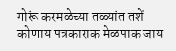गोरूं करमळेच्या तळ्यांत तशें कोणाय पत्रकाराक मेळपाक जाय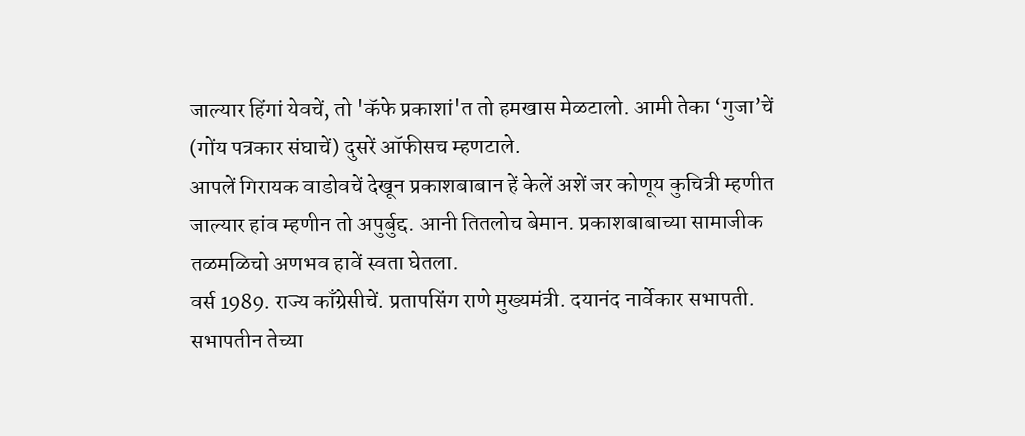जाल्यार हिंगां येवचें, तो 'कॅफे प्रकाशां'त तो हमखास मेळटालो. आमी तेका ‘गुजा’चें (गोंय पत्रकार संघाचें) दुसरें ऑफीसच म्हणटाले.
आपलें गिरायक वाडोवचें देखून प्रकाशबाबान हें केलें अशें जर कोणूय कुचित्री म्हणीत जाल्यार हांव म्हणीन तो अपुर्बुद्द. आनी तितलोच बेमान. प्रकाशबाबाच्या सामाजीक तळमळिचो अणभव हावें स्वता घेतला.
वर्स 1989. राज्य काँग्रेसीचें. प्रतापसिंग राणे मुख्यमंत्री. दयानंद नार्वेकार सभापती. सभापतीन तेच्या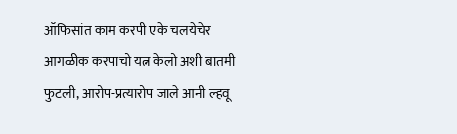ऑफिसांत काम करपी एके चलयेचेर आगळीक करपाचो यत्न केलो अशी बातमी फुटली, आरोप-प्रत्यारोप जाले आनी ल्हवू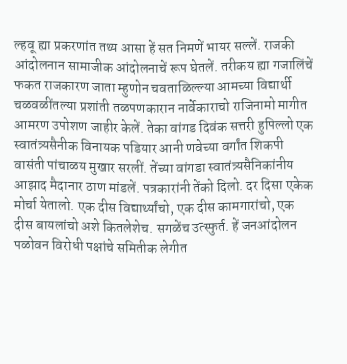ल्हवू ह्या प्रकरणांत तथ्य आसा हें सत निमणें भायर सल्लें. राजकी आंदोलनान सामाजीक आंदोलनाचें रूप घेतलें. तरीकय ह्या गजालिंचें फकत राजकारण जाता म्हुणोन चवताळिल्ल्या आमच्या विद्यार्थी चळवळींतल्या प्रशांती तळपणकारान नार्वेकाराचो राजिनामो मागीत आमरण उपोशण जाहीर केलें. तेका वांगड दिवंक सत्तरी हुपिल्लो एक स्वातंत्र्यसैनीक विनायक पडियार आनी णवेच्या वर्गांत शिकपी वासंती पांचाळय मुखार सरलीं. तेंच्या वांगडा स्वातंत्र्यसैनिकांनीय आझाद मैदानार ठाण मांडलें. पत्रकारांनी तेंको दिलो. दर दिसा एकेक मोर्चा येतालो. एक दीस विद्यार्थ्यांचो, एक दीस कामगारांचो, एक दीस बायलांचो अशे कितलेशेच. सगळेंच उत्स्फुर्त. हें जनआंदोलन पळोवन विरोधी पक्षांचे समितीक लेगीत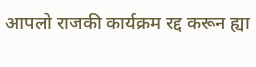आपलो राजकी कार्यक्रम रद्द करून ह्या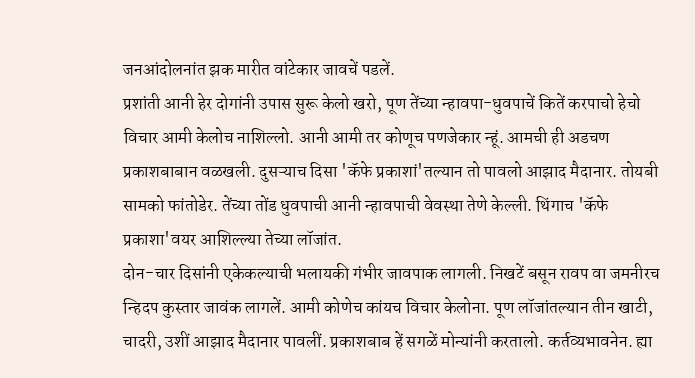जनआंदोलनांत झक मारीत वांटेकार जावचें पडलें.
प्रशांती आनी हेर दोगांनी उपास सुरू केलो खरो, पूण तेंच्या न्हावपा-धुवपाचें कितें करपाचो हेचो विचार आमी केलोच नाशिल्लो. आनी आमी तर कोणूच पणजेकार न्हूं. आमची ही अडचण प्रकाशबाबान वळखली. दुसऱ्याच दिसा 'कॅफे प्रकाशां'तल्यान तो पावलो आझाद मैदानार. तोयबी सामको फांतोडेर. तेंच्या तोंड धुवपाची आनी न्हावपाची वेवस्था तेणे केल्ली. थिंगाच 'कॅफे प्रकाशा'वयर आशिल्ल्या तेच्या लॉजांत.
दोन-चार दिसांनी एकेकल्याची भलायकी गंभीर जावपाक लागली. निखटें बसून रावप वा जमनीरच न्हिदप कुस्तार जावंक लागलें. आमी कोणेच कांयच विचार केलोना. पूण लॉजांतल्यान तीन खाटी, चादरी, उशीं आझाद मैदानार पावलीं. प्रकाशबाब हें सगळें मोन्यांनी करतालो. कर्तव्यभावनेन. ह्या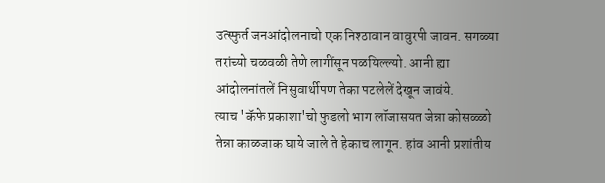उत्स्फुर्त जनआंदोलनाचो एक निश्ठावान वावुरपी जावन. सगळ्या तरांच्यो चळवळी तेणे लागींसून पळयिल्ल्यो. आनी ह्या आंदोलनांतलें निसुवार्थीपण तेका पटलेलें देखून जावंये.
त्याच 'कॅफे प्रकाशा'चो फुडलो भाग लॉजासयत जेन्ना कोसळ्ळो तेन्ना काळजाक घाये जाले ते हेकाच लागून. हांव आनी प्रशांतीय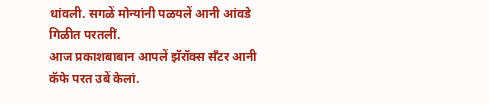धांवली. सगळें मोन्यांनी पळयलें आनी आंवडे गिळीत परतलीं.
आज प्रकाशबाबान आपलें झॅरॉक्स सँटर आनी कॅफे परत उबें केलां.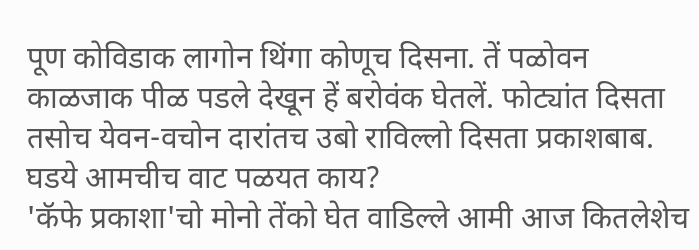पूण कोविडाक लागोन थिंगा कोणूच दिसना. तें पळोवन काळजाक पीळ पडले देखून हें बरोवंक घेतलें. फोट्यांत दिसता तसोच येवन-वचोन दारांतच उबो राविल्लो दिसता प्रकाशबाब. घडये आमचीच वाट पळयत काय?
'कॅफे प्रकाशा'चो मोनो तेंको घेत वाडिल्ले आमी आज कितलेशेच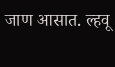जाण आसात. ल्हवू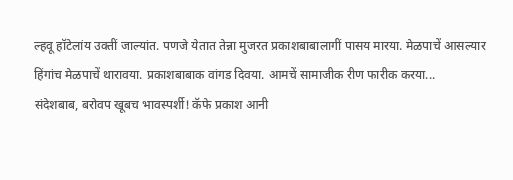ल्हवू हॉटेलांय उक्तीं जाल्यांत. पणजे येतात तेन्ना मुजरत प्रकाशबाबालागीं पासय मारया. मेळपाचें आसल्यार हिंगांच मेळपाचें थारावया. प्रकाशबाबाक वांगड दिवया. आमचें सामाजीक रीण फारीक करया...
संदेशबाब, बरोवप खूबच भावस्पर्शी! कॅफे प्रकाश आनी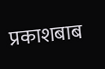प्रकाशबाब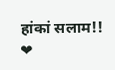हांकां सलाम!! ❤